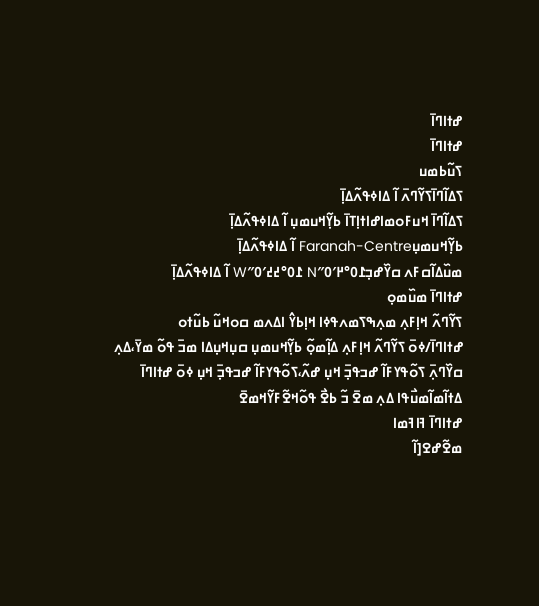ߝߙߊߣߊ߫
ߝߙߊߣߊ߫
ߖߎ߬ߕߘߎ
ߖߡߊ߬ߣߊ߫ߖߌ߬ߣߍ߫ ߊ߬ ߡߊߦߟߍ߬ߡߊ߲߫
ߖߡߊ߬ߣߊ߫ ߞߎߓߋߘߊߝߊߙߊ߲ߠߊ߫ ߕߌ߲߬ߞߎߘߎ߲ ߊ߬ ߡߊߦߟߍ߬ߡߊ߲߫
ߕߌ߲߬ߞߎߘߎ߲Faranah-Centre ߊ߬ ߡߊߦߟߍ߬ߡߊ߲߫
ߘߎ߰ߡߊ߬ߛߓߍ ߛߌ߰ߝߏ߲߁߀°߂′߀″N ߁߀°߄߄′߀″W ߊ߬ ߡߊߦߟߍ߬ߡߊ߲߫
ߝߙߊߣߊ߫ ߘߎ߰ߘߋ߲
ߖߌ߬ߣߍ߬ ߞߊ߲ߓߍ߲ ߘߍ߲ߒߖߘߍߟߦߊ ߞߊ߲ߕߌ߮ ߊߡߍߘ ߛߋߞߎ߬ ߕߎ߬ߙߋ
ߝߙߊߣߊ߫/ߦߋ߫ ߖߌ߬ߣߍ߬ ߞߊ߲ߓߍ߲ ߡߊ߲߬ߘߋ߲߬ ߕߌ߲߬ߞߎߘߎ߲ ߛߎ߲ߞߎ߲ߡߊ ߘߏ߫ ߟߋ߬ ߘߌ߫،ߡߍ߲ ߛߌ߰ߣߍ߲߫ ߖߋ߬ߟߌߓߊ߬ ߝߏߟߏ߲߫ ߞߎ߲ ߝߍ߬،ߖߋ߬ߟߌߓߊ߬ ߝߏߟߏ߲߫ ߞߎ߲ ߦߋ߫ ߝߙߊߣߊ߫ ߡߙߊ߬ߘߊ߬ߘߎ߯ߟߊ ߡߍ߲ ߘߐ߫ ߏ߬ ߕߐ߯ ߟߋ߬ߞߐ߬ߓߌ߬ߞߘߐ߫
ߝߙߊߣߊ߫ ߔߊߔߘߊ
ߘߐ߬ߝߐ[ߊ߬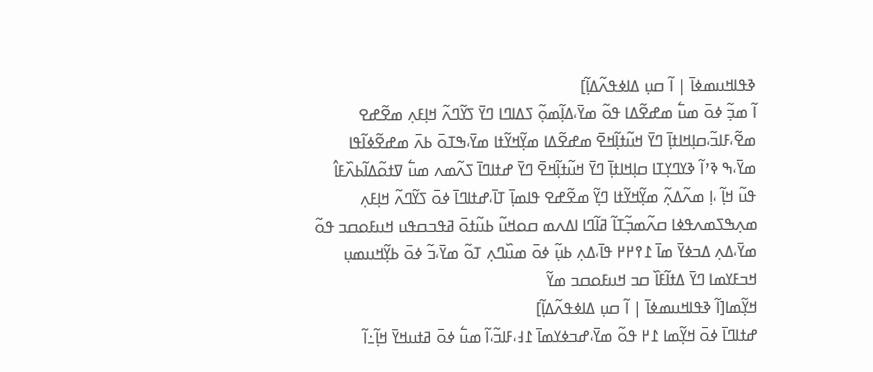ߢߟߊߞߎߘߦߊ߫ | ߊ߬ ߛߎ߲ ߡߊߦߟߍ߬ߡߊ߲߬]
ߊ߬ ߘߏ߲߬ ߦߋ߫ ߘߎ߱ ߘߝߐ߬ߡߊ ߟߋ߬ ߘߌ߫،ߡߊ߲߬ߘߋ߲߬ ߖߡߊߣߊ ߣߌ߫ ߖߌ߬ߣߍ߬ ߞߊ߲ߓߍ߲ ߘߐ߬ߝߐ ߘߐ߬،ߓߊߏ߬،ߛߊ߲ߞߊߙߊ߲߫ ߣߌ߫ ߞߎ߬ߙߊ߲߬ߞߐ߫ ߘߝߐ߬ߡߊ ߘߌ߲߬ߞߌ߬ߙߊ ߘߌ߫،ߒߠߋ߫ ߕߍ߫ ߘߝߐ߬ߦߊ߬ߟߊ ߘߌ߫،ߒ ߢߴߊ߬ ߢߌߣߌ߲ߠߊ ߛߊ߲ߞߊߙߊ߲߫ ߣߌ߫ ߞߎ߬ߙߊ߲߬ߞߐ߫ ߣߌ߫ ߝߙߊߣߊ߫ ߖߍ߬ߘߍ ߘߎ߱ ߜߙߋ߬ߡߊ߬ߕߍ߰ߓߊ߮ ߟߎ߬ ߞߊ߲߬ ،ߊ߲ ߘߍ߬ߡߍ߲߬ ߘߌ߲߬ߞߌ߬ߙߊ ߣߌ߲߬ ߘߐ߬ߝߐ ߟߊߘߊ߲߫ ߠߊ߫،ߝߙߊߣߊ߫ ߦߋ߫ ߖߌ߬ߣߍ߬ ߞߊ߲ߓߍ߲ ߘߍ߲ߒߖߘߍߟߦߊ ߛߍ߬ߘߏ߲߬ߠߊ߬ ߥߊ߬ߣߊ ߊߡߍߘ ߛߋߞߎ߬ ߕߎ߬ߙߋ߫ ߥߟߏߛߟߎ ߞߎߓߋߛߏ ߟߋ߬ ߘߌ߫،ߡߍ߲ ߡߏߦߌ߫ ߘߊ߫ ߁߉߂߂ ߟߊ߫،ߡߍ߲ ߕߎ߲߬ ߦߋ߫ ߘߎ߰ߣߍ߲ ߠߋ߬ ߘߌ߫،ߏ߬ ߦߋ߫ ߕߌ߲߬ߞߎߘߎ߲ ߞߏߓߌߘߊ ߣߌ߫ ߡߙߊ߬ߓߊ߰ ߛߏ ߞߎߓߋߛߏ ߘߌ߬
ߞߌ߲߬ߘߊ[ߊ߬ ߢߟߊߞߎߘߦߊ߫ | ߊ߬ ߛߎ߲ ߡߊߦߟߍ߬ߡߊ߲߬]
ߝߙߊߣߊ߫ ߦߋ߫ ߞߌ߲߬ߘߊ ߁߂ ߟߋ߬ ߘߌ߫،ߝߏߦߌߘߊ߫ ߁߃،ߓߊߏ߬،ߊ߬ ߘߎ߱ ߦߋ߫ ߥߙߎߞߌ߫ ߞߊ߲߬߸ߊ߬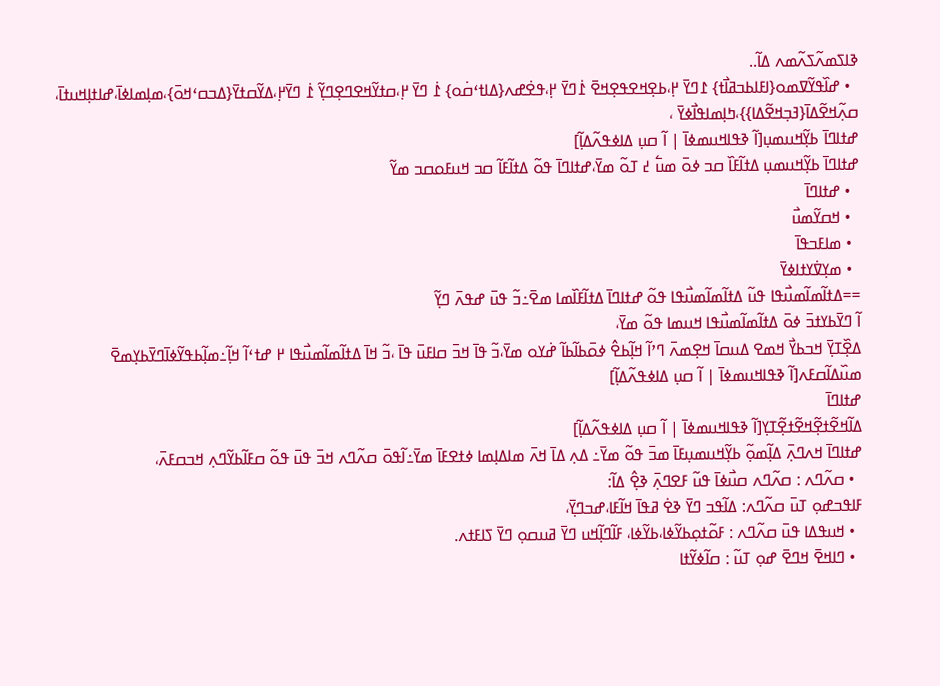ߢߊߖߘߍ߬ߖߍ߬ߘߍ ߡߊ߬..
  • ߝߊ߰ߟߌ߬ߜߘߋ{ߊߓߊߕߏߥߊ߯ߙ} ߁ߣߌ߫ ߂߲،ߕߐ߲ߞߐߟߐ߲ߞߐ߫ ߁߭ߣߌ߫ ߂߲،ߟߐ߭ߝߍ{ߡߊߙߵߛ߭ߋ} ߁߭ ߣߌ߫ ߂߲،ߛߙߌ߬ߞߐߣߐ߲ߣߌ߲߬ ߁߭ ߣߌ߫߂߲،ߡߌ߬ߛߙߌ߫{ߡߏߛߵߞߋ߫}،ߘߊ߲ߘߊߦߊ߫،ߝߊߙߊ߲ߞߎߙߊ߫، ߛߍ߲߬ߞߐ߬ߡߊ߫{ߔߏ߲ߞߐ߬ߡߊ}}،ߤߊ߲ߘߊߟߊ߯ߦߌ߫ ،
ߝߙߊߣߊ߫ ߕߌ߲߬ߞߎߘߎ߲[ߊ߬ ߢߟߊߞߎߘߦߊ߫ | ߊ߬ ߛߎ߲ ߡߊߦߟߍ߬ߡߊ߲߬]
ߝߙߊߣߊ߫ ߕߌ߲߬ߞߎߘߎ߲ ߡߙߊ߬ߓߊ߰ ߛߏ ߦߋ߫ ߘߎ߱ ߄ ߠߋ߬ ߘߌ߫،ߝߙߊߣߊ߫ ߟߋ߬ ߡߙߊ߬ߓߊ߬ ߛߏ ߞߎߓߋߛߏ ߘߌ߬
  • ߝߙߊߣߊ߫
  • ߞߛߌ߬ߘߎ߯
  • ߘߊߓߏߟߊ߫
  • ߘߌ߲ߜ߭ߌߙߊߦߌ߫
==ߡߙߊ߬ߘߊ߬ߘߎ߯ߟߊ ߟߎ߬ ߡߙߊ߬ߘߊ߬ߘߎ߯ߟߊ ߟߋ߬ ߝߙߊߣߊ߫ ߡߙߊ߬ߓߊ߰ߘߊ ߘߐ߫߸ߏ߬ ߟߎ߫ ߝߟߍ߫ ߣߌ߲߬
ߊ߬ ߣߌ߫ߕߌߙߏ߫ ߦߋ߫ ߡߙߊ߬ߘߊ߬ߘߎ߯ߟߊ ߞߎߘߊ ߟߋ߬ ߘߌ߫،
ߡߐ߲߰ߠߌ߲߫ ߞߏߕߌ߯ ߞߘߐ ߡߎߛߊ߫ ߞߐ߲ߘߍ߫ ߣߴߊ߬ ߞߊ߲߬ߕߐ߮ ߦߋ߫ߕߊ߬ߕߊ߬ ߝ߭ߌߋ ߘߌ߫،ߏ߬ ߟߊ߫ ߞߏ߫ ߛߊߓߎ߫ ߟߊ߫ ،ߏ߬ ߞߊ߫ ߡߙߊ߬ߘߊ߬ߘߎ߯ߟߊ ߂ ߝߙߵߊ߬ ߞߊ߲߬߸ߘߊ߲߬ߕߟߌ߬ߦߊ߫ߣߌ߫ߕߌ߲ߘߐ߫
ߘߎ߰ߡߊ߬ߛߓߍ[ߊ߬ ߢߟߊߞߎߘߦߊ߫ | ߊ߬ ߛߎ߲ ߡߊߦߟߍ߬ߡߊ߲߬]
ߝߙߊߣߊ߫
ߡߊ߬ߞߐ߬ߙߐ߲߬ߞߐ߬ߙߐ߲߬ߠߌ߲[ߊ߬ ߢߟߊߞߎߘߦߊ߫ | ߊ߬ ߛߎ߲ ߡߊߦߟߍ߬ߡߊ߲߬]
ߝߙߊߣߊ߫ ߞߍߣߍ߲߫ ߡߊ߲߬ߘߋ߲߬ ߕߌ߲߬ߞߎߘߎ߲ߓߊ߫ ߘߏ߫ ߟߋ߬ ߘߌ߫߸ ߡߍ߲ ߡߊ߫ ߞߍ߫ ߘߊߡߊ߲ߘߊ ߦߙߐߓߊ߫ ߘߌ߫߸ߊ߬ߟߋ߫ ߛߍ߬ߣߍ ߞߏ߫ ߟߎ߫ ߟߋ߬ ߛߓߊ߬ߕߌ߬ߣߍ߲ ߞߏߛߓߍ߫،
  • ߛߍ߬ߣߍ : ߛߍ߬ߣߍ ߛߎ߯ߦߊ߫ ߟߎ߬ ߓߐߣߍ߲߫ ߢߐ߲߮ ߡߊ߬:
ߓߊߟߏߝߋ߲ ߠߎ߫ ߛߍ߬ߣߍ: ߡߊ߬ߟߏ ߣߌ߫ ߢߐ߭ ߥߟߊ߫ ߞߊ߬ߓߊ،ߝߏߣߌ߲߫،
  • ߞߎߟߡߊ ߟߎ߫ ߛߍ߬ߣߍ : ߓߋ߬ߙߋ߲ߕߌ߬ߦߊ،ߕߌ߬ߦߊ، ߓߊ߬ߣߊ߲߬ߞߎ ߣߌ߫ ߥߎߛߋ߲ ߣߌ߫ ߖߊߓߙߍ.
  • ߣߊߞߐ߫ ߞߣߐ߫ ߝߋ߲ ߠߎ߬ : ߛߊ߬ߦߌ߬ߙߊ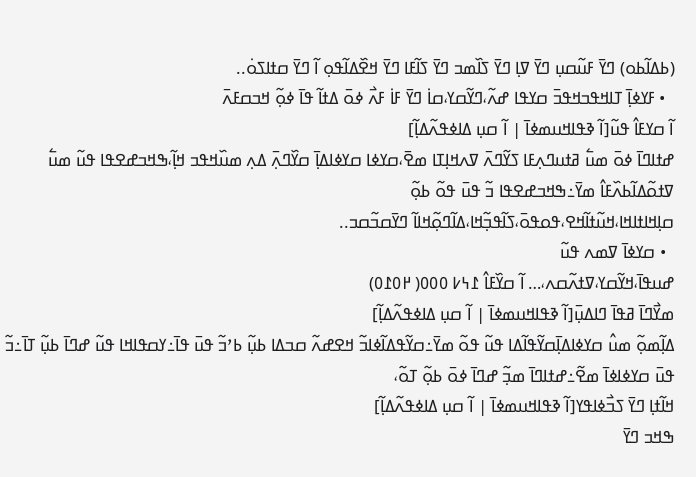(ߕߡߊ߬ߕߋ) ߣߌ߫ ߓߎ߬ߛߎ߲ ߣߌ߫ ߜߊ߲ ߣߌ߫ ߖߊ߰ߘߏ ߣߌ߫ ߖߊ߬ߓߊ ߣߌ߫ ߞߐ߰ߡߊ߬ߟߋ߲ ߊ߬ ߣߌ߫ ߛߙߊߖߋ߭..
  • ߓߌߦߊ߲߫ ߠߊߞߟߏߞߟߏ߫ ߛߌߟߊ ߝߍ߬،ߣߌ߬ߛߌ،ߛߊ߭ ߣߌ߫ ߓߊ߭ ߓߍ߯ ߦߋ߫ ߡߙߊ߬ ߟߊ߫ ߦߋ߲߬ ߞߏߛߓߍ߫
ߊ߬ ߛߌߓߊ߮ ߟߎ߬[ߊ߬ ߢߟߊߞߎߘߦߊ߫ | ߊ߬ ߛߎ߲ ߡߊߦߟߍ߬ߡߊ߲߬]
ߝߙߊߣߊ߫ ߦߋ߫ ߘߎ߱ ߥߙߎߣߍ߲ߓߊ ߖߌ߬ߣߍ߫ ߜߍߞߊ߲ߠߊ ߘߐ߫،ߛߌߦߊ ߛߌߦߊߡߊ߲߫ ߛߌ߰ߣߍ߲߫ ߡߍ߲ ߘߎ߰ߞߟߏ ߞߊ߲߬،ߒߞߏߝߐߟߊ ߟߎ߬ ߘߎ߱ ߜߙߋ߬ߡߊ߬ߕߍ߰ߓߊ߮ ߘߌ߫߸ߒߞߏߝߐߟߊ ߏ߬ ߟߎ߫ ߟߋ߬ ߕߋ߲߬
ߛߊ߲ߞߊߙߊߞߊ،ߞߎ߬ߙߊ߬ߞߐ،ߟߋߟߋ߫،ߖߊ߬ߟߏ߲߬ߞߊ،ߡߊ߬ߣߋ߲߬ߞߊߊ߬ ߣߌ߫ߛߏ߬ߛߏ..
  • ߛߌߦߊ߫ ߜߘߍ ߟߎ߬
ߝߎߟߊ߫،ߞߌ߬ߛߌ،ߜߙߍ߬ߛߍ،… ߊ߬ ߛߌ߰ߓߊ߮ ߁߆߇ ߀߀߀( ߂߀߁߀)
ߘߌ߯ߣߊ߫ ߥߟߊ߫ ߣߊߡߎ߲߫[ߊ߬ ߢߟߊߞߎߘߦߊ߫ | ߊ߬ ߛߎ߲ ߡߊߦߟߍ߬ߡߊ߲߬]
ߡߊ߲߬ߘߋ߲߬ ߘߎ߮ ߛߌߦߊߡߊ߲߫ߛߌ߬ߟߊ߬ߡߊ ߟߎ߬ ߟߋ߬ ߘߌ߫߸ߛߌ߬ߟߡߊ߬ߦߊߏ߬ ߞߐߝߍ߬ ߛߏߡߊ ߕߎ߲߬ ߕߴߏ߬ ߟߎ߫ ߟߊ߫߸ߌߛߟߊߞߊ ߟߎ߬ ߝߣߊ߫ ߕߎ߲߬ ߠߊ߫߸ߏ߬ ߟߎ߫ ߛߌߦߊߦߊ߫ ߘߐ߬߸ߝߙߊߣߊ߫ ߘߏ߲߬ ߝߣߊ߫ ߦߋ߫ ߕߋ߲߬ ߠߋ߬،
ߞߊ߬ߙߊ߲ ߣߌ߫ ߖߏ߯ߦߊߟߌ[ߊ߬ ߢߟߊߞߎߘߦߊ߫ | ߊ߬ ߛߎ߲ ߡߊߦߟߍ߬ߡߊ߲߬]
ߒߞߏ ߣߌ߫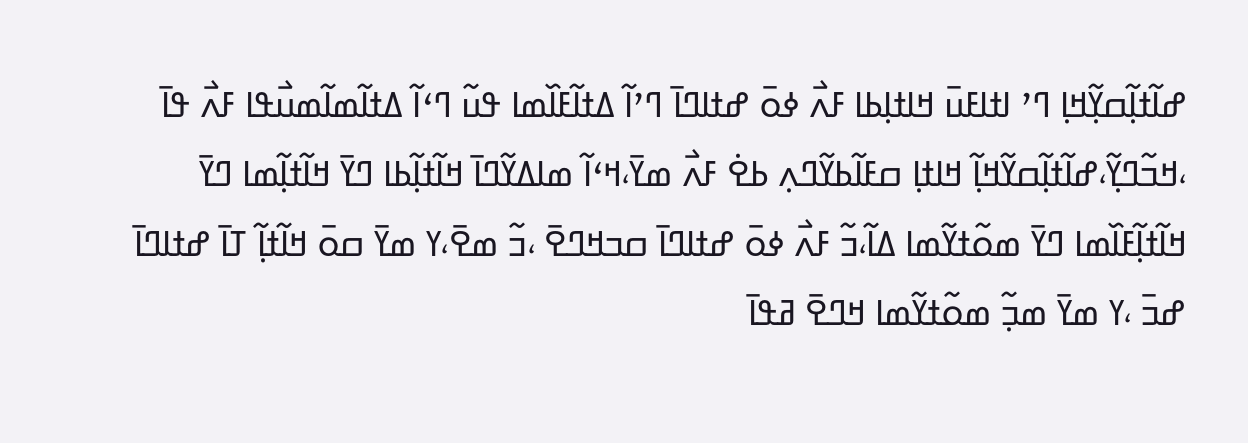ߝߊ߬ߙߊ߲߬ߛߌ߲߬ߞߊ߲ ߣߴ ߊߙߊߓߎ߫ ߞߊߙߊ߲ߕߊ ߓߍ߯ ߦߋ߫ ߝߙߊߣߊ߫ ߣߴߊ߬ ߡߙߊ߬ߓߊ߰ߘߊ ߟߎ߬ ߣߵߊ߬ ߡߙߊ߬ߘߊ߬ߘߎ߯ߟߊ ߓߍ߯ ߟߊ߫ ،ߞߏ߬ߣߌ߲߬،ߝߊ߬ߙߊ߲߬ߛߌ߬ߞߊ߲߬ ߞߊߙߊ߲ ߛߓߊ߬ߕߌ߬ߣߍ߲ ߕߐ߭ ߓߍ߯ ߘߌ߫،ߞߵߊ߬ ߘߊߡߌ߬ߣߊ߫ ߞߊ߬ߙߊ߲߬ߕߊ ߣߌ߫ ߞߊ߬ߙߊ߲߬ߘߊ ߣߌ߫ ߞߊ߬ߙߊ߲߬ߓߊ߰ߘߊ ߣߌ߫ ߘߋ߬ߙߌ߬ߘߊ ߡߊ߬،ߏ߬ ߓߍ߯ ߦߋ߫ ߝߙߊߣߊ߫ ߛߏߞߣߐ߫ ،ߏ߬ ߘߐ߫،ߌ ߘߌ߫ ߛߋ߫ ߞߊ߬ߙߊ߲߬ ߠߊ߫ ߝߙߊߣߊ߫ ߝߏ߫ ،ߌ ߘߌ߫ ߘߏ߲߬ ߘߋ߬ߙߌ߬ߘߊ ߞߣߐ߫ ߥߟߊ߫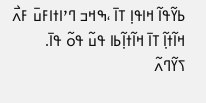ߕߌ߬ߟߊ߬ ߞߊߟߊ߲ ߠߊ߫ ،ߒߞߏ ߣߴߊߙߊߓߎ߫ ߓߍ߯ ߞߊ߬ߙߊ߲߬ ߠߊ߫ ߞߊ߬ߙߊ߲߬ߕߊ ߟߎ߬ ߟߋ߬ ߟߊ߫.
ߖߌ߬ߣߍ߬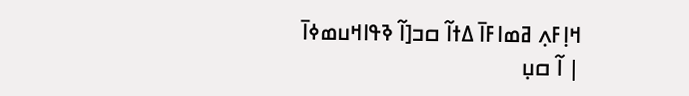ߞߊ߲ߓߍ߲ ߥߘߊߓߊ߫ ߡߙߊ߬ ߛߏ[ߊ߬ ߢߟߊߞߎߘߦߊ߫ | ߊ߬ ߛߎ߲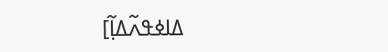ߡߊߦߟߍ߬ߡߊ߲߬]